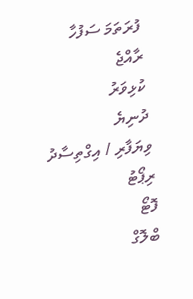ފުރަތަމަ ސަފުހާ
ރާއްޖެ
ކުޅިވަރު
ދުނިޔެ
ވިޔަފާރި / އިގްތިސާދު
ރިޕޯޓު
ފޮޓޯ
ބްލޮގް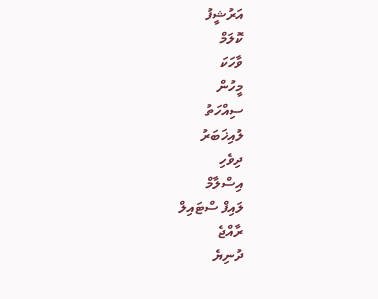އަރުޝީފު
ކޮލަމް
ވާހަކަ
މީހުން
ސިއްހަތު
ލުއިޚަބަރު
ދިވެހި
އިސްލާމް
ލައިފް ސްޓައިލް
ރާއްޖެ
ދުނިޔެ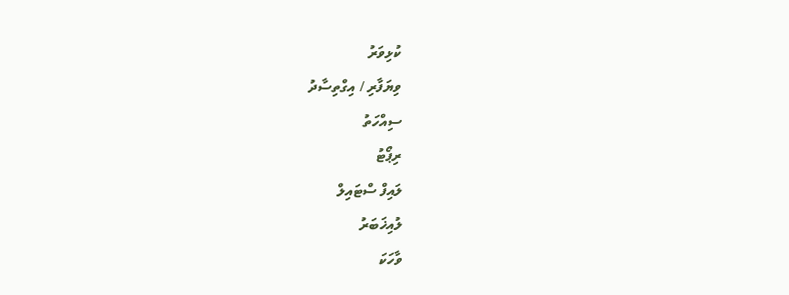ކުޅިވަރު
ވިޔަފާރި / އިގްތިސާދު
ސިއްހަތު
ރިޕޯޓު
ލައިފް ސްޓައިލް
ލުއިޚަބަރު
ވާހަކަ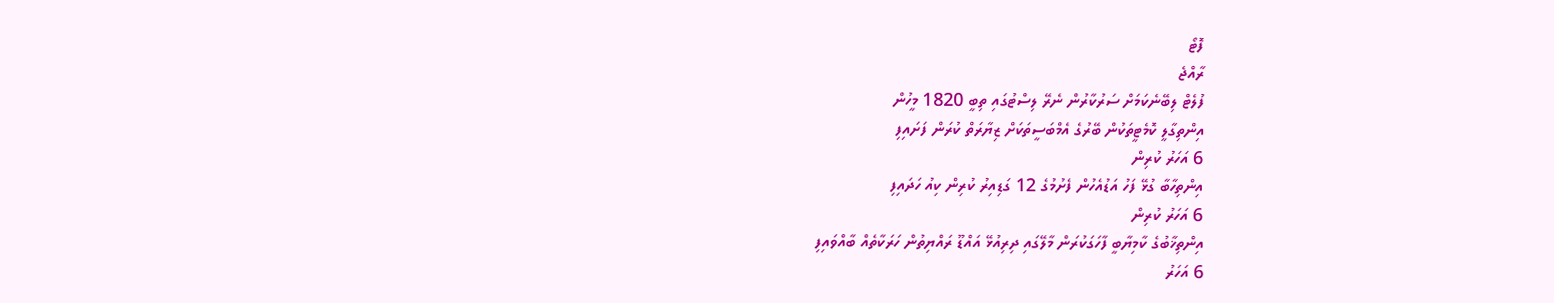ފޮޓޯ
ރާއްޖެ
ފުލެޓް ލިބޭނެކަމަށް ސަރުކާރުން ނެރޭ ލިސްޓުގައި ތިބީ 1820 މީހުން
އިންތިގާލީ ކޮމެޓީތަކުން ބޭރުގެ އެމްބަސީތަކަށް ޒިޔާރަތް ކުރަން ފަށައިފި
6 އަހަރު ކުރިން
އިންތިހާބާ ގުޅޭ ފަހު އަޑުއެހުން ފެށުމުގެ 12 ގަޑިއިރު ކުރިން ކިއު ހަދައިފި
6 އަހަރު ކުރިން
އިންތިޚާބުގެ ކާމިޔާބީ ފާހަގަކުރަން މާލޭގައި ދިރިއުޅޭ އައްޑޫ ރައްޔިތުން ހަރަކާތެއް ބާއްވައިފި
6 އަހަރު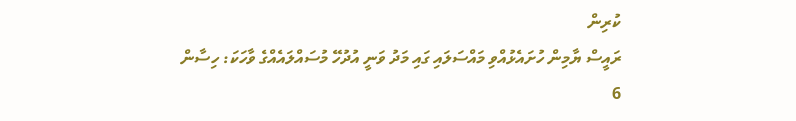ކުރިން
ރައީސް ޔާމިން ހުށައެޅުއްވި މައްސަލައި ގައި މަދު ވަނީ އުދުހޭ މުސައްލައެއްގެ ވާހަކަ: ހިސާން
6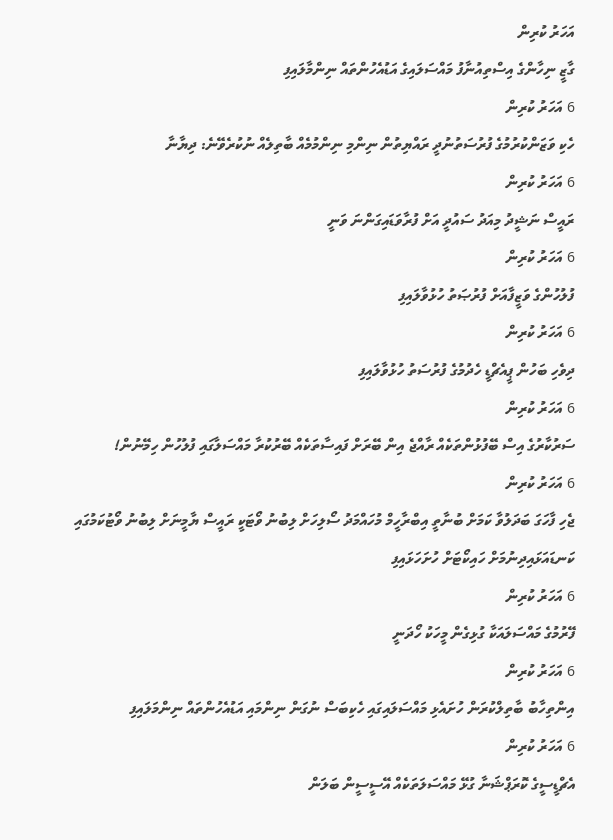އަހަރު ކުރިން
ގާޒީ ނިހާންގެ އިސްތިއުނާފު މައްސަލައިގެ އަޑުއެހުންތައް ނިންމާލައިފި
6 އަހަރު ކުރިން
ހެކި ވަޒަންކުރުމުގެ ފުރުސަތުނުދީ ރައްޔިތުން ނިންމި ނިންމުމެއް ބާތިލެއް ނުކުރެވޭނެ: ދިޔާނާ
6 އަހަރު ކުރިން
ރައީސް ނަޝީދު މިއަދު ސައުދީ އަށް ފުރާވަޑައިގަންނަ ވަނީ
6 އަހަރު ކުރިން
ފުލުހުންގެ ވަޒީފާއަށް ފުރުޞަތު ހުޅުވާލައިފި
6 އަހަރު ކުރިން
ދިވެހި ބަހުން ޕީއެޗްޑީ ހެދުމުގެ ފުރުސަތު ހުޅުވާލައިފި
6 އަހަރު ކުރިން
ސަރުކާރުގެ އިސް ބޭފުޅުންތަކެއް ރާއްޖެ އިން ބޭރަށް ފައިސާތަކެއް ބޭރުކުރާ މައްސަލާގައި ފުލުހުން ހިމޭނުން!
6 އަހަރު ކުރިން
ޖެހި ފާހަގަ ބަދަލުވާ ކަމަށް ބުނާތީ އިބްރާހީމް މުހައްމަދު ސޯލިހަށް ލިބުނު ވޯޓަކީ ރައީސް ޔާމީނަށް ލިބުނު ވޯޓުކަމުގައި ކަނޑައަޅައިދިނުމަށް ހައިކޯޓަށް ހުށަހަޅައިފި
6 އަހަރު ކުރިން
ފޭރުމުގެ މައްސަލައަކާ ގުޅިގެން މީހަކު ހޯދަނީ
6 އަހަރު ކުރިން
އިންތިހާބު ބާތިލްކުރަން ހުށައެޅި މައްސަލައިގައި ހެކިބަސް ނުގަން ނިންމައި އަޑުއެހުންތައް ނިންމަލައިފި
6 އަހަރު ކުރިން
އެޗްޑީސީގެ ކޮރަޕްޝަނާ ގުޅޭ މައްސަލަތަކެއް އޭސީސީން ބަލަން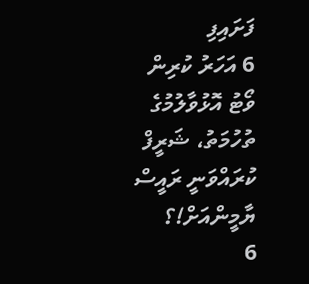ފަށައިފި
6 އަހަރު ކުރިން
ވޯޓު އޮޅުވާލުމުގެ ތުހުމަތު، ޝަރީފް ކުރައްވަނީ ރައީސް ޔާމީންއަށް!؟
6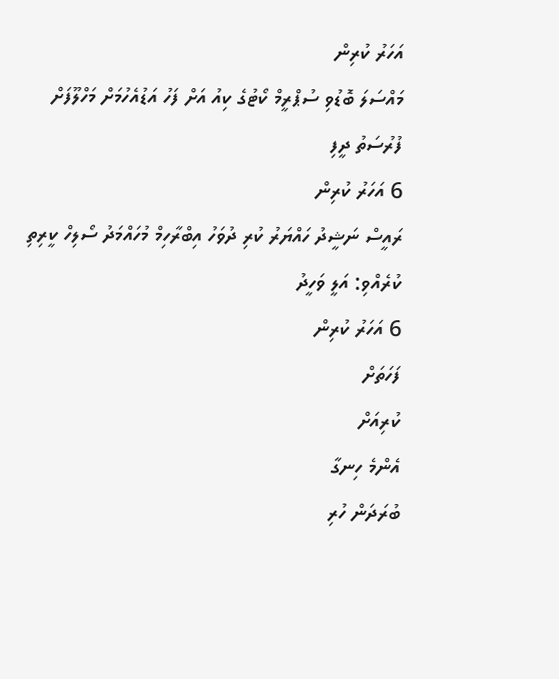އަހަރު ކުރިން
މައްސަލަ ބޮޑުވި ސުޕްރީމް ކޯޓުގެ ކިއު އަށް ފަހު އަޑުއެހުމަށް މަހްލޫފަށް ފުރުސަތު ދީފި
6 އަހަރު ކުރިން
ރައީސް ނަޝީދު ހައްޔަރު ކުރި ދުވަހު އިބްރާހިމް މުހައްމަދު ސޯލިހް ކީރިތި ކުރެއްވި: އަލީ ވަހީދު
6 އަހަރު ކުރިން
ފަހަތަށް
ކުރިއަށް
އެންމެ ހިނގާ
ބުރަދަން ހުރި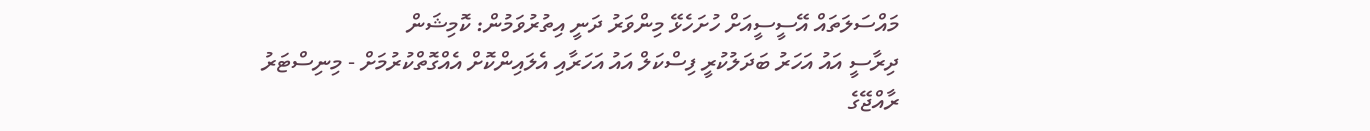މައްސަލަތައް އޭސީސީއަށް ހުށަހެޅޭ މިންވަރު ދަނީ އިތުރުވަމުން: ކޮމިޝަން
ދިރާސީ އައު އަހަރު ބަދަލުކުރީ ފިސްކަލް އައު އަހަރާއި އެލައިންކޮށް އެއްގޮތްކުރުމަށް - މިނިސްޓަރު
ރާއްޖޭގެ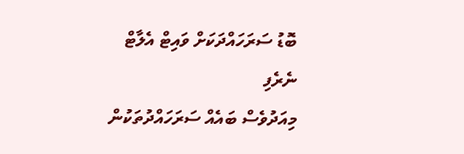ބޮޑު ސަރަހައްދަކަށް ވައިޓް އެލާޓް ނެރެފި
މިއަދުވެސް ބައެއް ސަރަހައްދުތަކުން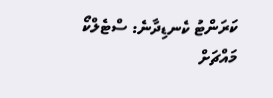ކަރަންޓު ކެނޑިދާނެ: ސްޓެލްކޯ
މައްޗަށް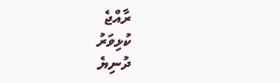ރާއްޖެ
ކުޅިވަރު
ދުނިޔެ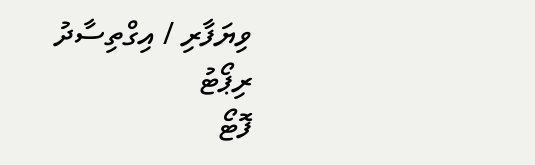ވިޔަފާރި / އިގްތިސާދު
ރިޕޯޓު
ފޮޓޯ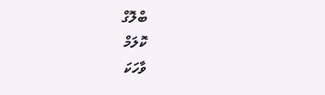ބްލޮގް
ކޮލަމް
ވާހަކަ